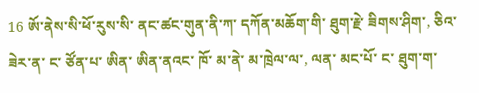16 ཨོ་ནེས་སི་ཕོ་རུས་སི་ ནང་ཚང་གུན་ནི་ཀ་ དཀོན་མཆོག་གི་ ཐུག་རྗེ་ ཟིགས་ཤིག་, ཅིའ་ཟེར་ན་ ང་ ཙོན་པ་ ཨིན་ ཨིན་ནའང་ ཁོ་ མ་ནེ་ མ་ཁྲེལ་ལ་, ལན་ མང་པོ་ ང་ ཐུག་ག་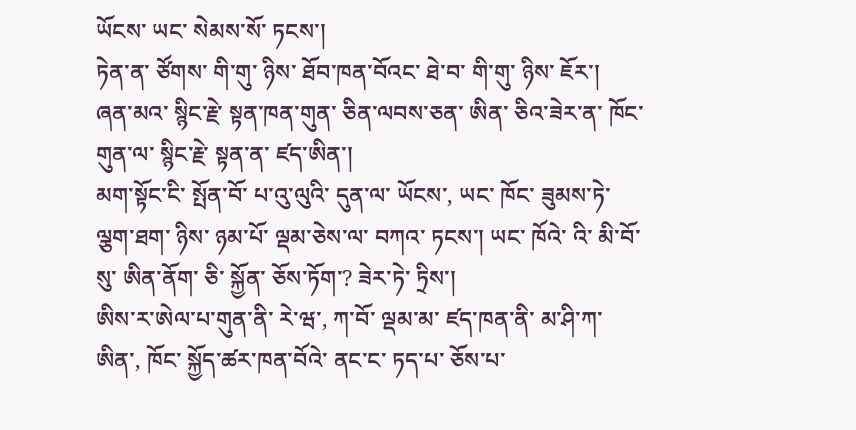ཡོངས་ ཡང་ སེམས་སོ་ ཏངས་།
ཏེན་ན་ ཙོགས་ གི་གུ་ ཉིས་ ཐོབ་ཁན་བོའང་ ཐེ་བ་ གི་གུ་ ཉིས་ ཇོར་།
ཞན་མའ་ སྙིང་རྗེ་ སྟན་ཁན་གུན་ ཅིན་ལབས་ཅན་ ཨིན་ ཅིའ་ཟེར་ན་ ཁོང་གུན་ལ་ སྙིང་རྗེ་ སྟན་ན་ ཛད་ཨིན་།
མག་སྟོང་ངི་ སྤོན་བོ་ པ་འུ་ལུའི་ དུན་ལ་ ཡོངས་, ཡང་ ཁོང་ ཟུམས་ཏེ་ ལྕག་ཐག་ ཉིས་ ཉམ་པོ་ ལྡམ་ཅེས་ལ་ བཀའ་ ཏངས་། ཡང་ ཁོའེ་ འི་ མི་བོ་ སུ་ ཨིན་ནོག་ ཅི་ སྐྱོན་ ཅོས་ཏོག་? ཟེར་ཏེ་ ཏྲིས་།
ཨིས་ར་ཨེལ་པ་གུན་ནི་ རེ་ཝ་, ཀ་བོ་ ལྡམ་མ་ ཛད་ཁན་ནི་ མ་ཤི་ཀ་ ཨིན་, ཁོང་ སྐྱོད་ཚར་ཁན་བོའེ་ ནང་ང་ ཏད་པ་ ཅོས་པ་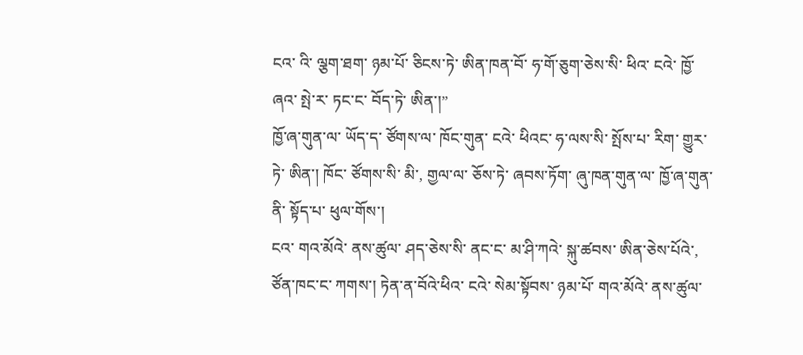ངའ་ འི་ ལྕག་ཐག་ ཉམ་པོ་ ཅིངས་ཏེ་ ཨིན་ཁན་བོ་ ཧ་གོ་ཅུག་ཅེས་སི་ ཕིའ་ ངའེ་ ཁྱོ་ཞའ་ སྤེ་ར་ ཏང་ང་ བོད་ཏེ་ ཨིན་།”
ཁྱོ་ཞ་གུན་ལ་ ཡོད་ད་ ཙོགས་ལ་ ཁོང་གུན་ ངའེ་ ཕིའང་ ཧ་ལས་སི་ སྤོས་པ་ རིག་ གྱུར་ཏེ་ ཨིན་། ཁོང་ ཙོགས་སི་ མི་, གྱལ་ལ་ ཅོས་ཏེ་ ཞབས་ཏོག་ ཞུ་ཁན་གུན་ལ་ ཁྱོ་ཞ་གུན་ནི་ སྟོད་པ་ ཕུལ་གོས་།
ངའ་ གའ་མོའེ་ ནས་ཚུལ་ ཤད་ཅེས་སི་ ནང་ང་ མ་ཤི་ཀའེ་ སྐུ་ཚབས་ ཨིན་ཅེས་པོའེ་, ཙོན་ཁང་ང་ ཀགས་། ཏེན་ན་བོའེ་ཕིའ་ ངའེ་ སེམ་སྟོབས་ ཉམ་པོ་ གའ་མོའེ་ ནས་ཚུལ་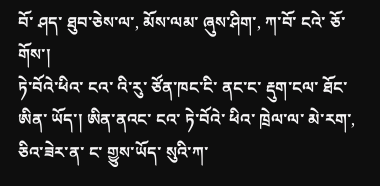བོ་ ཤད་ ཐུབ་ཅེས་ལ་, མོས་ལམ་ ཞུས་ཤིག་, ཀ་བོ་ ངའེ་ ཅོ་གོས་།
ཏེ་བོའེ་ཕིའ་ ངའ་ འི་རུ་ ཙོན་ཁང་ངི་ ནང་ང་ རྡུག་ངལ་ ཐོང་ཨིན་ ཡོད་། ཨིན་ནའང་ ངའ་ ཏེ་བོའེ་ ཕིའ་ ཁྲེལ་ལ་ མེ་རག་, ཅིའ་ཟེར་ན་ ང་ གྱུས་ཡོད་ སུའི་ཀ་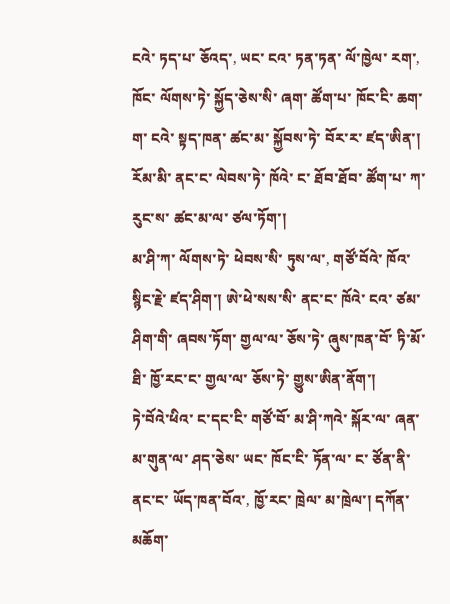ངའེ་ ཏད་པ་ ཅོའད་, ཡང་ ངའ་ ཏན་ཏན་ ལོ་ཁྱེལ་ རག་, ཁོང་ ལོགས་ཏེ་ སྐྱོད་ཅེས་སི་ ཞག་ ཚོག་པ་ ཁོང་ངི་ ཆག་ག་ ངའེ་ སྟད་ཁན་ ཚང་མ་ སྐྱོབས་ཏེ་ བོར་ར་ ཛད་ཨིན་།
རོམ་མི་ ནང་ང་ ལེབས་ཏེ་ ཁོའེ་ ང་ ཐོབ་ཐོབ་ ཚོག་པ་ ཀ་རུང་ས་ ཚང་མ་ལ་ ཙལ་ཏོག་།
མ་ཤི་ཀ་ ལོགས་ཏེ་ ཕེབས་སི་ ཏུས་ལ་, གཙོ་བོའེ་ ཁོའ་ སྙིང་རྗེ་ ཛད་ཤིག་། ཨེ་ཕེ་སས་སི་ ནང་ང་ ཁོའེ་ ངའ་ ཙམ་ཤིག་གི་ ཞབས་ཏོག་ གྱལ་ལ་ ཅོས་ཏེ་ ཞུས་ཁན་བོ་ ཏི་མོ་ཐི་ ཁྱོ་རང་ང་ གྱལ་ལ་ ཅོས་ཏེ་ གྱུས་ཨིན་ནོག་།
ཏེ་བོའེ་ཕིའ་ ང་དང་ངི་ གཙོ་བོ་ མ་ཤི་ཀའེ་ སྐོར་ལ་ ཞན་མ་གུན་ལ་ ཤད་ཅེས་ ཡང་ ཁོང་ངི་ ཏོན་ལ་ ང་ ཙོན་ནི་ ནང་ང་ ཡོད་ཁན་བོའ་, ཁྱོ་རང་ ཁྲེལ་ མ་ཁྲེལ་། དཀོན་མཆོག་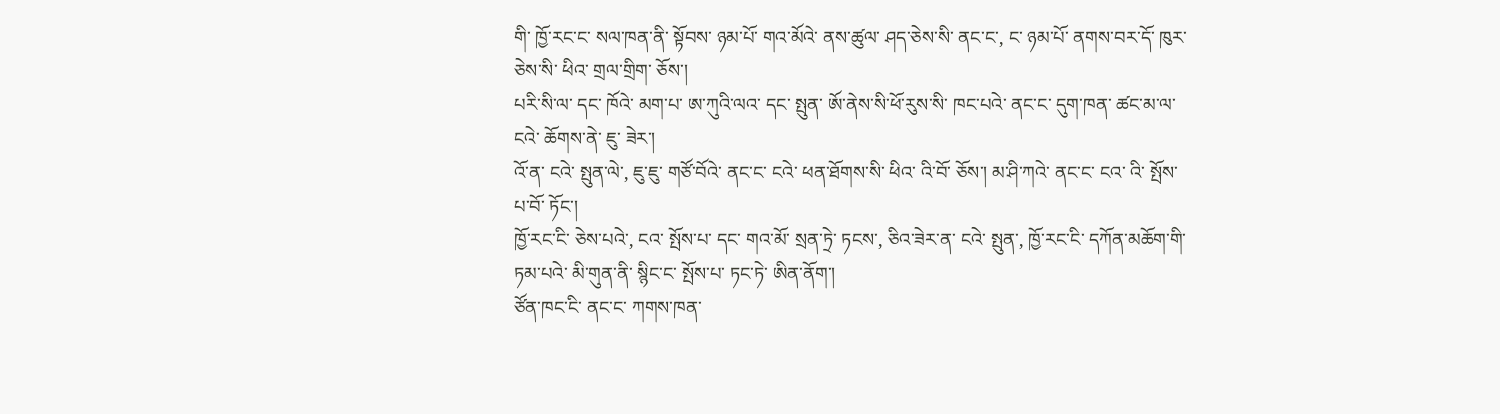གི་ ཁྱོ་རང་ང་ སལ་ཁན་ནི་ སྟོབས་ ཉམ་པོ་ གའ་མོའེ་ ནས་ཚུལ་ ཤད་ཅེས་སི་ ནང་ང་, ང་ ཉམ་པོ་ ནགས་བར་དོ་ ཁུར་ཅེས་སི་ ཕིའ་ གྲལ་གྲིག་ ཅོས་།
པརི་སི་ལ་ དང་ ཁོའེ་ མག་པ་ ཨ་ཀུའི་ལའ་ དང་ སྤུན་ ཨོ་ནེས་སི་ཕོ་རུས་སི་ ཁང་པའེ་ ནང་ང་ དུག་ཁན་ ཚང་མ་ལ་ ངའེ་ ཆོགས་ནེ་ ཇུ་ ཟེར་།
འོ་ན་ ངའེ་ སྤུན་ལེ་, ཇུ་ཇུ་ གཙོ་བོའེ་ ནང་ང་ ངའེ་ ཕན་ཐོགས་སི་ ཕིའ་ འི་བོ་ ཅོས་། མ་ཤི་ཀའེ་ ནང་ང་ ངའ་ འི་ སྤོས་པ་བོ་ ཏོང་།
ཁྱོ་རང་ངི་ ཅེས་པའེ་, ངའ་ སྤོས་པ་ དང་ གའ་མོ་ སྲན་ཏྲེ་ ཏངས་, ཅིའ་ཟེར་ན་ ངའེ་ སྤུན་, ཁྱོ་རང་ངི་ དཀོན་མཆོག་གི་ ཏམ་པའེ་ མི་གུན་ནི་ སྙིང་ང་ སྤོས་པ་ ཏང་ཏེ་ ཨིན་ནོག་།
ཙོན་ཁང་ངི་ ནང་ང་ ཀགས་ཁན་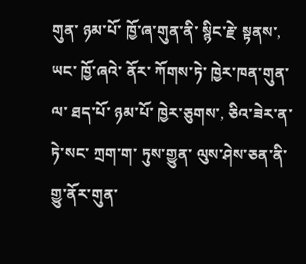གུན་ ཉམ་པོ་ ཁྱོ་ཞ་གུན་ནི་ སྙིང་རྗེ་ སྟནས་, ཡང་ ཁྱོ་ཞའེ་ ནོར་ ཀོགས་ཏེ་ ཁྱེར་ཁན་གུན་ལ་ ཐད་པོ་ ཉམ་པོ་ ཁྱེར་ཅུགས་, ཅིའ་ཟེར་ན་ ཏེ་སང་ ཀྲག་ག་ ཏུས་གྱུན་ ལུས་ཤེས་ཅན་ནི་ གྱུ་ནོར་གུན་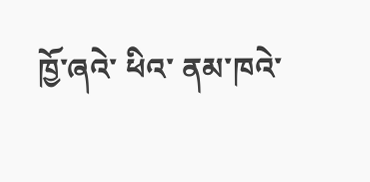ཁྱོ་ཞའེ་ ཕིའ་ ནམ་ཁའེ་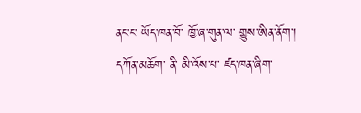ནང་ང་ ཡོད་ཁན་བོ་ ཁྱོ་ཞ་གུན་ལ་ གྱུས་ཨིན་ནོག་།
དཀོན་མཆོག་ ནི་ མི་འོས་པ་ ཛད་ཁན་ཞིག་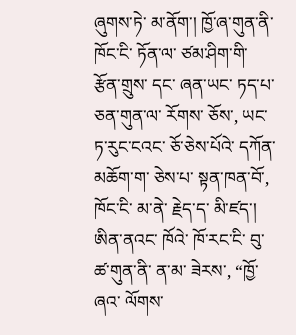ཞུགས་ཏེ་ མ་ནོག་། ཁྱོ་ཞ་གུན་ནི་ ཁོང་ངི་ ཏོན་ལ་ ཙམ་ཤིག་གི་ རྩོན་གྲུས་ དང་ ཞན་ཡང་ ཏད་པ་ཅན་གུན་ལ་ རོགས་ ཅོས་, ཡང་ ཏ་རུང་ངའང་ ཅོ་ཅེས་པོའེ་ དཀོན་མཆོག་ག་ ཅེས་པ་ སྟན་ཁན་བོ་, ཁོང་ངི་ མ་ནེ་ རྗེད་ད་ མི་ཛད་།
ཨིན་ནའང་ ཁོའེ་ ཁོ་རང་ངི་ བུ་ཚ་གུན་ནི་ ན་མ་ ཟེརས་, “ཁྱོ་ཞའ་ ལོགས་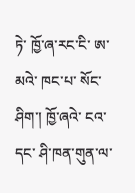ཏེ་ ཁྱོ་ཞ་རང་ངི་ ཨ་མའེ་ ཁང་པ་ སོང་ཤིག་། ཁྱོ་ཞའེ་ ངའ་ དང་ ཤི་ཁན་གུན་ལ་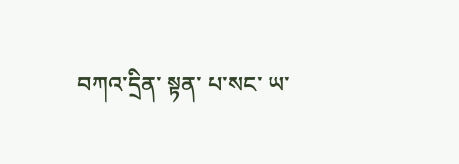བཀའ་དྲིན་ སྟན་ པ་སང་ ཡ་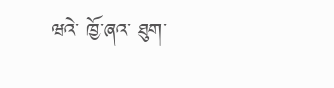ཝའེ་ ཁྱོ་ཞའ་ ཐུག་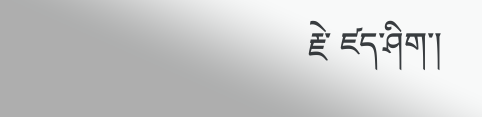རྗེ་ ཛད་ཤིག་།